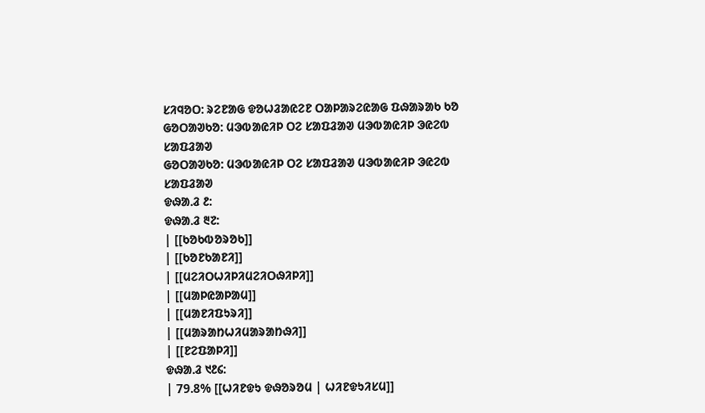ᱥᱤᱧᱚᱛ: ᱨᱮᱱᱟᱜ ᱫᱚᱦᱲᱟᱭᱮᱱ ᱛᱟᱞᱟᱨᱮᱭᱟᱜ ᱯᱷᱟᱨᱟᱠ ᱠᱚ
ᱜᱚᱛᱟᱣᱠᱚ: ᱢᱳᱵᱟᱭᱤᱞ ᱛᱮ ᱥᱟᱯᱲᱟᱣ ᱢᱳᱵᱟᱭᱤᱞ ᱳᱭᱮᱵ ᱥᱟᱯᱲᱟᱣ
ᱜᱚᱛᱟᱣᱠᱚ: ᱢᱳᱵᱟᱭᱤᱞ ᱛᱮ ᱥᱟᱯᱲᱟᱣ ᱢᱳᱵᱟᱭᱤᱞ ᱳᱭᱮᱵ ᱥᱟᱯᱲᱟᱣ
ᱫᱷᱟᱹᱲ ᱒:
ᱫᱷᱟᱹᱲ ᱓᱗:
| [[ᱠᱚᱠᱵᱚᱨᱚᱠ]]
| [[ᱠᱚᱱᱠᱟᱱᱤ]]
| [[ᱢᱮᱤᱛᱦᱤᱞᱤᱢᱮᱤᱛᱷᱤᱞᱤ]]
| [[ᱢᱟᱞᱭᱟᱞᱟᱢ]]
| [[ᱢᱟᱱᱤᱯᱩᱨᱤ]]
| [[ᱢᱟᱨᱟᱴᱦᱤᱢᱟᱨᱟᱴᱷᱤ]]
| [[ᱱᱮᱯᱟᱞᱤ]]
ᱫᱷᱟᱹᱲ ᱑᱒᱔:
| 79.8% [[ᱦᱤᱱᱫᱩ ᱫᱷᱚᱨᱚᱢ | ᱦᱤᱱᱫᱩᱤᱥᱢ]]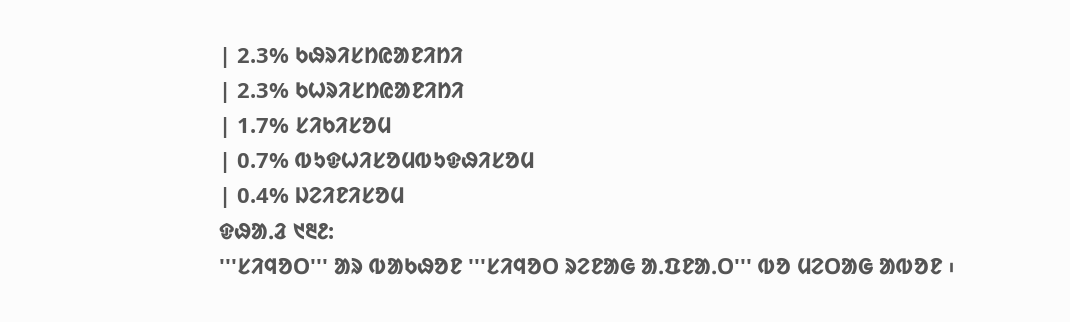| 2.3% ᱠᱷᱨᱤᱥᱴᱭᱟᱱᱤᱴᱤ
| 2.3% ᱠᱦᱨᱤᱥᱴᱭᱟᱱᱤᱴᱤ
| 1.7% ᱥᱤᱠᱤᱥᱚᱢ
| 0.7% ᱵᱩᱫᱦᱤᱥᱚᱢᱵᱩᱫᱷᱤᱥᱚᱢ
| 0.4% ᱡᱮᱤᱱᱤᱥᱚᱢ
ᱫᱷᱟᱹᱲ ᱑᱓᱒:
'''ᱥᱤᱧᱚᱛ''' ᱟᱨ ᱵᱟᱠᱷᱚᱱ '''ᱥᱤᱧᱚᱛ ᱨᱮᱱᱟᱜ ᱟᱹᱯᱱᱟᱹᱛ''' ᱵᱚ ᱢᱮᱛᱟᱜ ᱟᱵᱚᱱ ᱾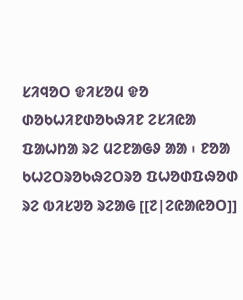ᱥᱤᱧᱚᱛ ᱫᱤᱥᱚᱢ ᱫᱚ ᱰᱚᱠᱦᱤᱱᱰᱚᱠᱷᱤᱱ ᱮᱥᱤᱭᱟ ᱯᱟᱦᱴᱟ ᱨᱮ ᱢᱮᱱᱟᱜᱽ ᱟᱟ ᱾ ᱱᱚᱟ ᱠᱦᱮᱛᱨᱚᱠᱷᱮᱛᱨᱚ ᱯᱦᱚᱰᱯᱷᱚᱰ ᱨᱮ ᱵᱤᱥᱣᱚ ᱨᱮᱟᱜ [[᱗|ᱮᱭᱟᱭᱚᱛ]]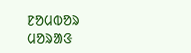ᱱᱚᱢᱵᱚᱨ ᱢᱚᱨᱟᱝ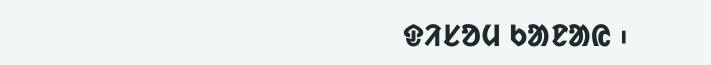ᱫᱤᱥᱚᱢ ᱠᱟᱱᱟᱭ ᱾